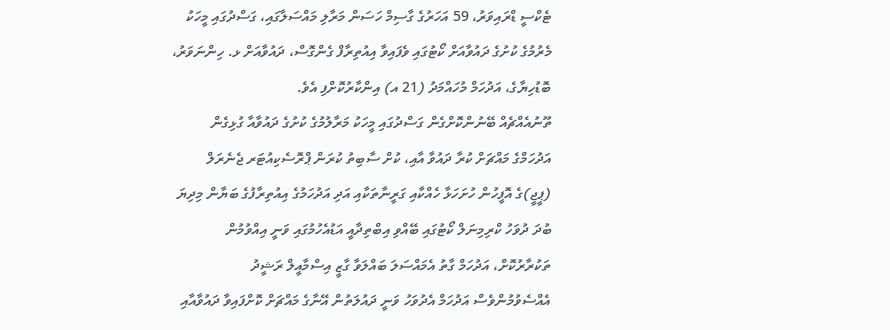ޓެކްސީ ޑްރައިވަރު، 59 އަހަރުގެ ގާސިމް ހަސަން މަރާލި މައްސަލާގައި، ގަސްދުގައި މީހަކު މެރުމުގެ ކުށުގެ ދައުވާއަށް ކޯޓުގައި ވެފައިވާ އިއުތިރާފް ގެންގޮސް، ދައުވާއަށް ޅ. ހިންނަވަރު، ބޮޑުހިޔާގެ، އަދުހަމް މުހައްމަދު (21 އ) އިންކާރުކޮށްފި އެވެ.
ތޫނުއެއްޗެއް ބޭނުންކޮށްގެން ގަސްދުގައި މީހަކު މަރާލުމުގެ ކުށުގެ ދައުވާއާ ގުޅިގެން އަދުހަމްގެ މައްޗަށް ކުރާ ދައުވާ އާއި، ކުށް ސާބިތު ކުރަން ޕްރޮސެކިއުޓަރ ޖެނެރަލް (ޕީޖީ)ގެ އޮފީހުން ހުށަހަޅާ ހެއްކާއި ގަރީނާތަކާއި އަދި އަދުހަމުގެ އިއުތިރާފުގެ ބަޔާން މިދިޔަ ބުދަ ދުވަހު ކްރިމިނަލް ކޯޓުގައި ބޭއްވި އިބްތިދާއީ އަޑުއެހުމުގައި ވަނީ އިއްވުމުން ތަކުރާރުކޮށް، އަދުހަމް ގާތު އެމައްސަލަ ބައްލަވާ ގާޒީ އިސްމާއީލް ރަޝީދު އެއްސެވުމުންވެސް އަދުހަމް އެދުވަހު ވަނީ ދައުލަތުން އޭނާގެ މައްޗަށް ކޮށްފައިވާ ދައުވާއާއި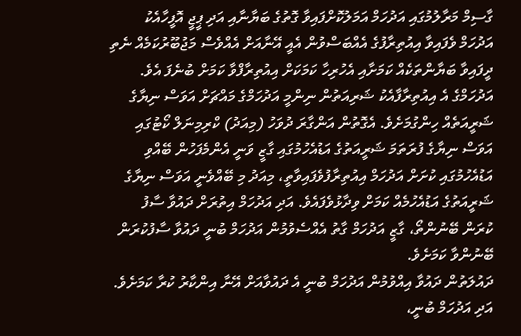ގާސިމް މަރާލުމުގައި އަދުހަމް އަމަލުކޮށްފައިވާ ގޮތުގެ ބަޔާނާއި އަދި ޕީޖީ އޮފީހާއެކު އަދުހަމް ވެފައިވާ އިއުތިރާފުގެ އެއްބަސްވުން އެއީ އޭނާއަށް އެއްވެސް މަޖުބޫރުކަމެއް ނެތި ދީފައިވާ ބަޔާންތަކެއް ކަމަށާއި އެހުރިހާ ކަމަކަށް އިއުތިރާފްވާ ކަމަށް ބުނެފަ އެވެ.
އަދުހަމްގެ އެ އިއުތިރާފާއެކު ޝަރިއަތުން ނިންމީ އަދުހަމްގެ މައްޗަށް އަވަސް ނިޔާގެ ޝަރީއަތެއް ހިންގުމަށެވެ. އެގޮތުން އަންގާރަ ދުވަހު (މިއަދު) ކްރިމިނަލް ކޯޓުގައި އަވަސް ނިޔާގެ ފުރަތަމަ ޝަރީއަތުގެ އަޑުއެހުމުގައި ގާޒީ ވަނީ އެންމެފަހުން ބޭއްވި އަޑުއެހުމުގައި ކުށަށް އަދުހަމް އިއުތިރާފުވެފައިވާތީ، މިއަދު މި ބޭއްވެނީ އަވަސް ނިޔާގެ ޝަރީއަތުގެ އަޑުއެހުމެއް ކަމަށް ވިދާޅުވެފައެވެ. އަދި އަދުހަމް އިތުރަށް ދައުވާ ސާފު ކުރަން ބޭނުންތޯ، ގާޒީ އަދުހަމް ގާތު އެއްސެވުމުން އަދުހަމް ބުނީ ދައުވާ ސާފުކުރަން ބޭނުންވާ ކަމަށެވެ.
ދައުލަތުން ދައުވާ އިއްވުމުން އަދުހަމް ބުނީ އެ ދައުވާއަށް އޭނާ އިންކާރު ކުރާ ކަމަށެވެ. އަދި އަދުހަމް ބުނީ،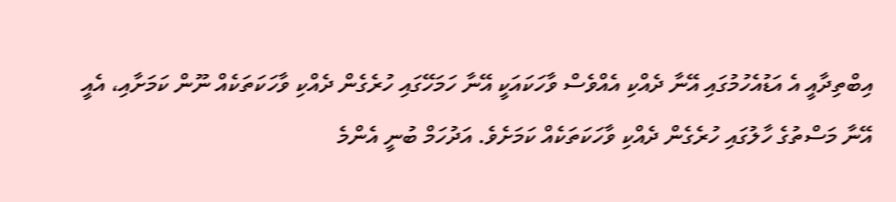އިބްތިދާއީ އެ އަޑުއެހުމުގައި އޭނާ ދެއްކި އެއްވެސް ވާހަކައަކީ އޭނާ ހަމަހޭގައި ހުރެގެން ދެއްކި ވާހަކަތަކެއް ނޫން ކަމަށާއި، އެއީ އޭނާ މަސްތުގެ ހާލުގައި ހުރެގެން ދެއްކި ވާހަކަތަކެއް ކަމަށެވެ. އަދުހަމް ބުނީ އެންމެ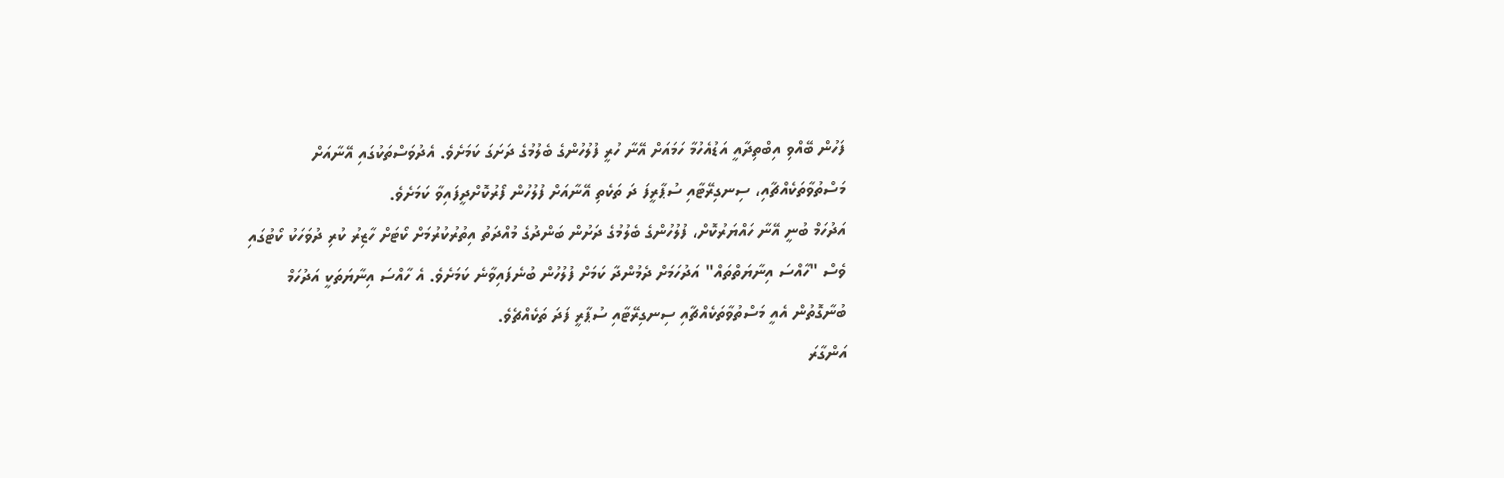ފަހުން ބޭއްވި އިބްތިދާއީ އަޑުއެހުމާ ހަމައަށް އޭނާ ހުރީ ފުލުހުންގެ ބެލުމުގެ ދަށަގަ ކަމަށެވެ. އެދުވަސްތަކުގައި އޭނާއަށް މަސްތުވާތަކެއްޗާއި، ސިނގިރޭޓާއި ސުޕާރީފަ ދަ ތަކެތި އޭނާއަށް ފުލުހުން ފޯރުކޮށްދީފައިވާ ކަމަށެވެ.
އަދުހަމް ބުނީ އޭނާ ހައްޔަރުކޮށް، ފުލުހުންގެ ބެލުމުގެ ދަށުން ބަންދުގެ މުއްދަތު އިތުރުކުރުމަށް ކޯޓަށް ހާޒިރު ކުރި ދުވަހަކު ކޯޓުގައި ވެސް "ހާއްސަ އިނާޔަތްތައް" އަދުހަމަށް ދެމުންދާ ކަމަށް ފުލުހުން ބުނެފައިވާނެ ކަމަށެވެ. އެ ހާއްސަ އިނާޔަތަކީ އަދުހަމް ބުނާގޮތުން އެއީ މަސްތުވާތަކެއްޗާއި ސިނގިރޭޓާއި ސުޕާރީ ފަދަ ތަކެއްޗެވެ.
އަންގާރަ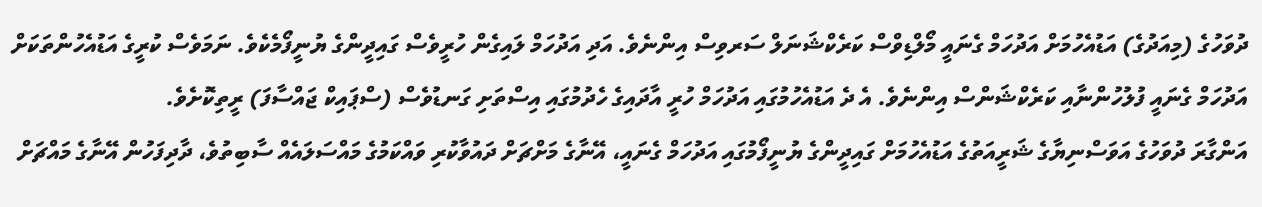ދުވަހުގެ (މިއަދުގެ) އަޑުއެހުމަށް އަދުހަމް ގެނައީ މޯލްޑިވްސް ކަރެކްޝަނަލް ސަރވިސް އިންނެވެ. އަދި އަދުހަމް ލައިގެން ހުރީވެސް ގައިދީންގެ ޔުނީފޯމެކެވެ. ނަމަވެސް ކުރީގެ އަޑުއެހުންތަކަށް އަދުހަމް ގެނައީ ފުލުހުންނާއި ކަރެކްޝަންސް އިންނެވެ. އެ ދެ އަޑުއެހުމުގައި އަދުހަމް ހުރީ އާދައިގެ ހެދުމުގައި އިސްތަށި ގަނޑުވެސް (ސްޕައިކް ޖައްސާފަ) ރީތިކޮށެވެ.
އަންގާރަ ދުވަހުގެ އަވަސްނިޔާގެ ޝަރީއަތުގެ އަޑުއެހުމަށް ގައިދީންގެ ޔުނީފޯމުގައި އަދުހަމް ގެނައީ، އޭނާގެ މަށްޗަށް ދައުވާކުރި ވައްކަމުގެ މައްސަލައެއް ސާބިތުވެ، ދާދިފަހުން އޭނާގެ މައްޗަށް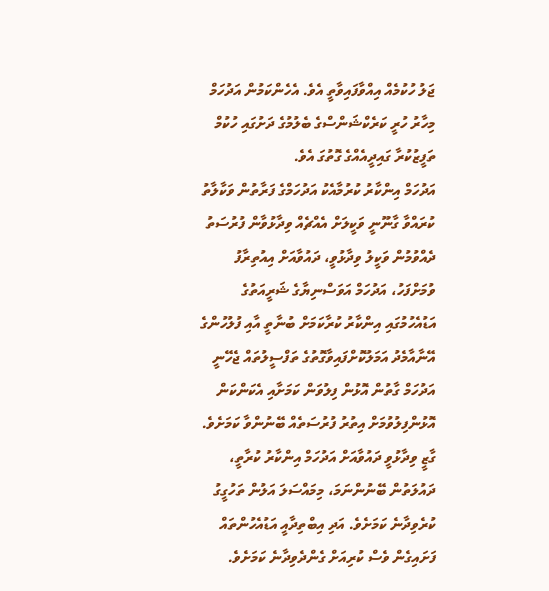ޖަލު ހުކުމެއް އިއްވާފައިވާތީ އެވެ. އެހެންކަމުން އަދުހަމް މިހާރު ހުރީ ކަރެކްޝަންސްގެ ބެލުމުގެ ދަށުގައި ހުކުމް ތަފީޒުކުރާ ގައިދީއެއްގެ ގޮތުގަ އެވެ.
އަދުހަމް އިންކާރު ކުރުމާއެކު އަދުހަމްގެ ފަރާތުން ވަކާލާތު ކުރައްވާ ގާނޫނީ ވަކީލަށް އެއްޗެއް ވިދާޅުވާން ފުރުސަތު ދެއްވުމުން ވަކީލު ވިދާޅުވީ، ދައުވާއަށް އިއުތިރާފު ވުމަށްފަހު، އަދުހަމް އަވަސްނިޔާގެ ޝަރީއަތުގެ އަޑުއެހުމުގައި އިންކާރު ކުރާކަމަށް ބުނާތީ އާއި ފުލުހުންގެ އޭނާއާމެދު އަމަލުކޮށްފައިވާގޮތުގެ ތަފްސީލުތައް ޖެހޭނީ އަދުހަމް ގާތުން އޮޅުން ފިލުވަން ކަމަށާއި އެކަންކަން އޮޅުންފިލުވުމަށް އިތުރު ފުރުސަތެއް ބޭނުންވާ ކަމަށެވެ.
ގާޒީ ވިދާޅުވީ ދައުވާއަށް އަދުހަމް އިންކާރު ކުރާތީ، ދައުލަތުން ބޭނުންނަމަ، މިމައްސަލަ އަލުން ތަހުގީގު ކުރެވިދާނެ ކަމަށެވެ. އަދި އިބްތިދާއީ އަޑުއެހުންތައް ފަށައިގެން ވެސް ކުރިއަށް ގެންދެވިދާނެ ކަމަށެވެ.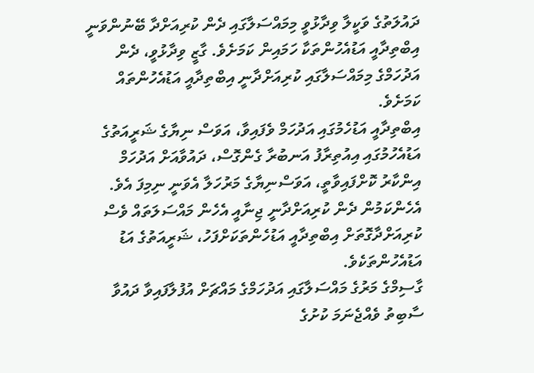ދައުލަތުގެ ވަކީލާ ވިދާޅުވީ މިމައްސަލާގައި ދެން ކުރިއަށްދާ ބޭނުންވަނީ އިބްތިދާއީ އަޑުއެހުންތަކާ ހަމައިން ކަމަށެވެ. ގާޒީ ވިދާޅުވީ، ދެން އަދުހަމްގެ މިމައްސަލާގައި ކުރިއަށްދާނީ އިބްތިދާއީ އަޑުއެހުންތައް ކަމަށެވެ.
އިބްތިދާއީ އަޑުހެމުގައި އަދުހަމް ވެފައިވާ، އަވަސް ނިޔާގެ ޝަރީއަތުގެ އަޑުއެހުމުގައި އިއުތިރާފު އަނބުރާ ގެންގޮސް، ދައުވާއަށް އަދުހަމް އިންކާރު ކޮށްފައިވާތީ، އަވަސްނިޔާގެ މަރުހަލާ އެވަނީ ނިމިފަ އެވެ. އެހެންކަމުން ދެން ކުރިއަށްދާނީ ޖިނާއީ އެހެން މައްސަލަތައް ވެސް ކުރިއަށްދާގޮތަށް އިބްތިދާއީ އަޑުހެންތަކަށްފަހު، ޝަރީއަތުގެ އަޑު އަޑުއެހުންތަކެވެ.
ގާސިމްގެ މަރުގެ މައްސަލާގައި އަދުހަމްގެ މައްޗަށް އުފުލާފައިވާ ދައުވާ ސާބިތު ވެއްޖެނަމަ ކުށުގެ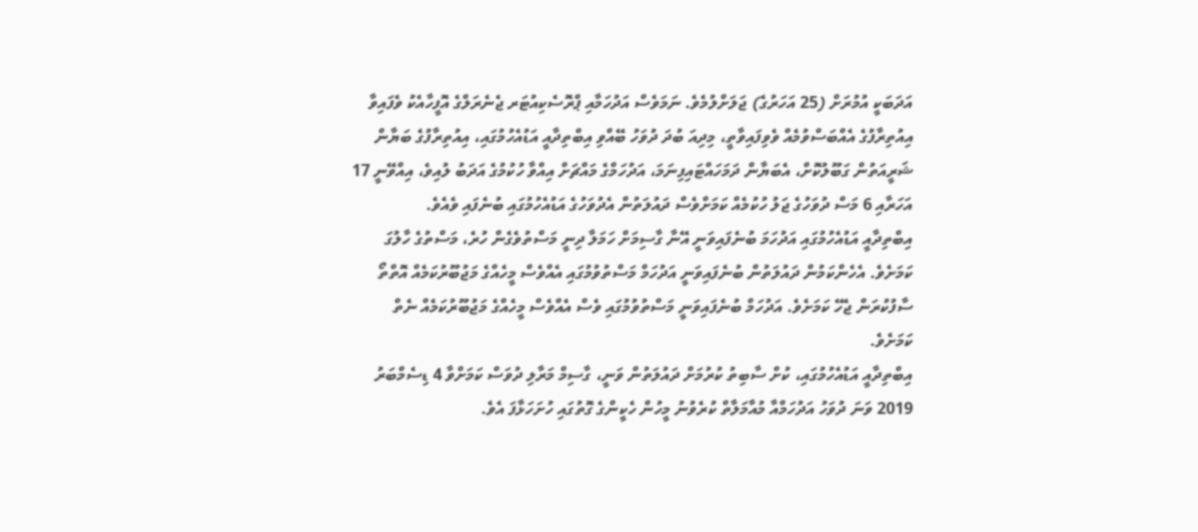އަދަބަކީ އުމުރަށް (25 އަހަރުގެ) ޖަލަށްލުމެވެ. ނަމަވެސް އަދުހަމާއި ޕްރޮސެކިއުޓަރ ޖެނެރަލްގެ އޮފީހާއެކު ވެފައިވާ އިއުތިރާފުގެ އެއްބަސްވުމެއް ވެވިފައިވާތީ، މިދިއަ ބުދަ ދުވަހު ބޭއްވި އިބްތިދާއީ އަޑުއެހުމުގައި، އިއުތިރާފުގެ ބަޔާން ޝަރީއަތުން ގަބޫލުކޮށް، އެބަޔާން ދަމަހައްޓައިފިނަމަ، އަދުހަމްގެ މައްޗަށް އިއްވާ ހުކުމުގެ އަދަބު ލުއިވެ، އިއްވޭނީ 17 އަހަރާއި 6 މަސް ދުވަހުގެ ޖަލު ހުކުމެއް ކަމަށްވެސް ދައުލަތުން އެދުވަހުގެ އަޑުއެހުމުގައި ބުނެފައި ވެއެވެ.
އިބްތިދާއީ އަޑުއެހުމުގައި އަދުހަމަ ބުނެފައިވަނީ އޭނާ ގާސިމަށް ހަމަލާ ދިނީ މަސްތުވެގެން ހުރެ، މަސްތުގެ ހާލުގަ ކަމަށެވެ. އެހެންކަމުން ދައުލަތުން ބުނެފައިވަނީ އަދުހަމް މަސްތުވުމުގައި އެއްވެސް މީހެއްގެ މަޖުބޫރުކަމެއް އޮތްތޯ ސާފުކުރަން ޖެހޭ ކަމަށެވެ. އަދުހަމް ބުނެފައިވަނީ މަސްތުވުމުގައި ވެސް އެއްވެސް މީހެއްގެ މަޖުބޫރުކަމެއް ނެތް ކަމަށެވެ.
އިބްތިދާއީ އަޑުއެހުމުގައި، ކުށް ސާބިތު ކުރުމަށް ދައުލަތުން ވަނީ، ގާސިމް މަރާލި ދުވަސް ކަމަށްވާ 4 ޑިސެމްބަރު 2019 ވަނަ ދުވަހު އަދުހަމްއާ މުއާމަލާތް ކުރެވުނު މީހުން ހެކީންގެ ގޮތުގައި ހުށަހަޅާފަ އެވެ.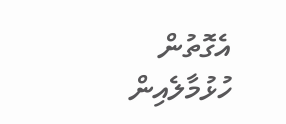އެގޮތުން ހުޅުމާލެއިން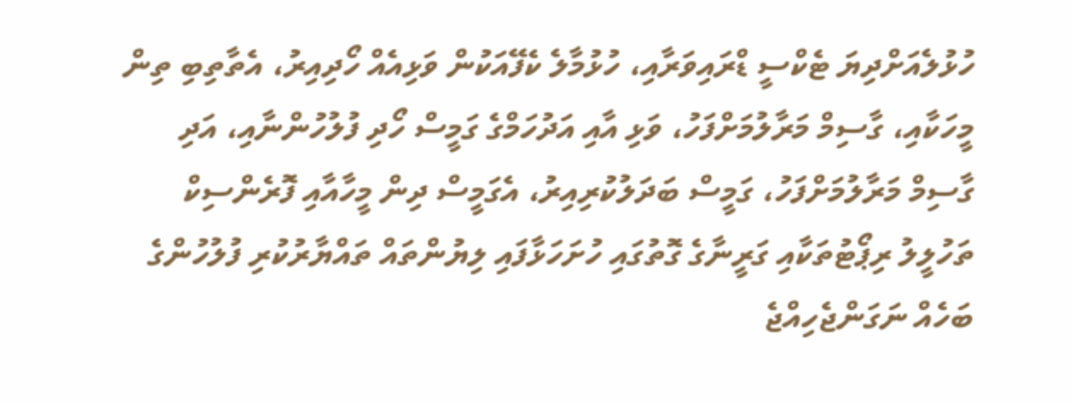ހުޅުލެއަށްދިޔަ ޓެކްސީ ޑްރައިވަރާއި، ހުޅުމާލެ ކެފޭއަކުން ވަޅިއެއް ހޯދިއިރު، އެތާތިބި ތިން މީހަކާއި، ގާސިމް މަރާލުމަށްފަހު، ވަޅި އާއި އަދުހަމްގެ ގަމީސް ހޯދި ފުލުހުންނާއި، އަދި ގާސިމް މަރާލުމަށްފަހު، ގަމީސް ބަދަލުކުރިއިރު، އެގަމީސް ދިން މީހާއާއި ފޮރެންސިކް ތަހުލީލު ރިޕޯޓުތަކާއި ގަރީނާގެ ގޮތުގައި ހުށަހަޅާފައި ލިޔުންތައް ތައްޔާރުކުރި ފުލުހުންގެ ބަހެއް ނަގަންޖެހިއްޖެ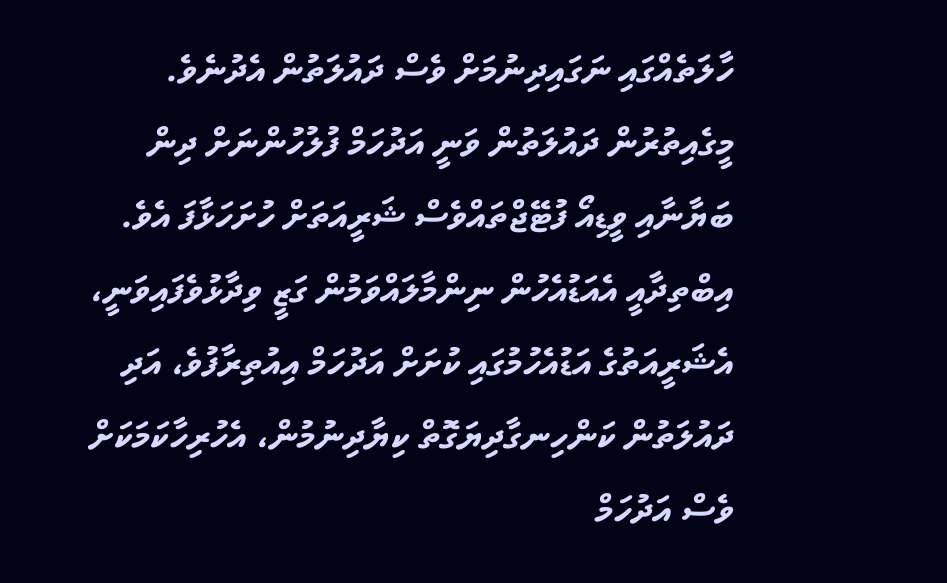ހާލަތެއްގައި ނަގައިދިނުމަށް ވެސް ދައުލަތުން އެދުނެވެ.
މީގެއިތުރުން ދައުލަތުން ވަނީ އަދުހަމް ފުލުހުންނަށް ދިން ބަޔާނާއި ވީޑިއޯ ފުޓޭޖްތައްވެސް ޝަރީއަތަށް ހުށަހަޅާފަ އެވެ.
އިބްތިދާއީ އެއަޑުއެހުން ނިންމާލައްވަމުން ގަޒީ ވިދާޅުވެފައިވަނީ، އެޝަރީއަތުގެ އަޑުއެހުމުގައި ކުށަށް އަދުހަމް އިއުތިރާފުވެ، އަދި ދައުލަތުން ކަންހިނގާދިޔަގޮތް ކިޔާދިނުމުން، އެހުރިހާކަމަކަށް ވެސް އަދުހަމް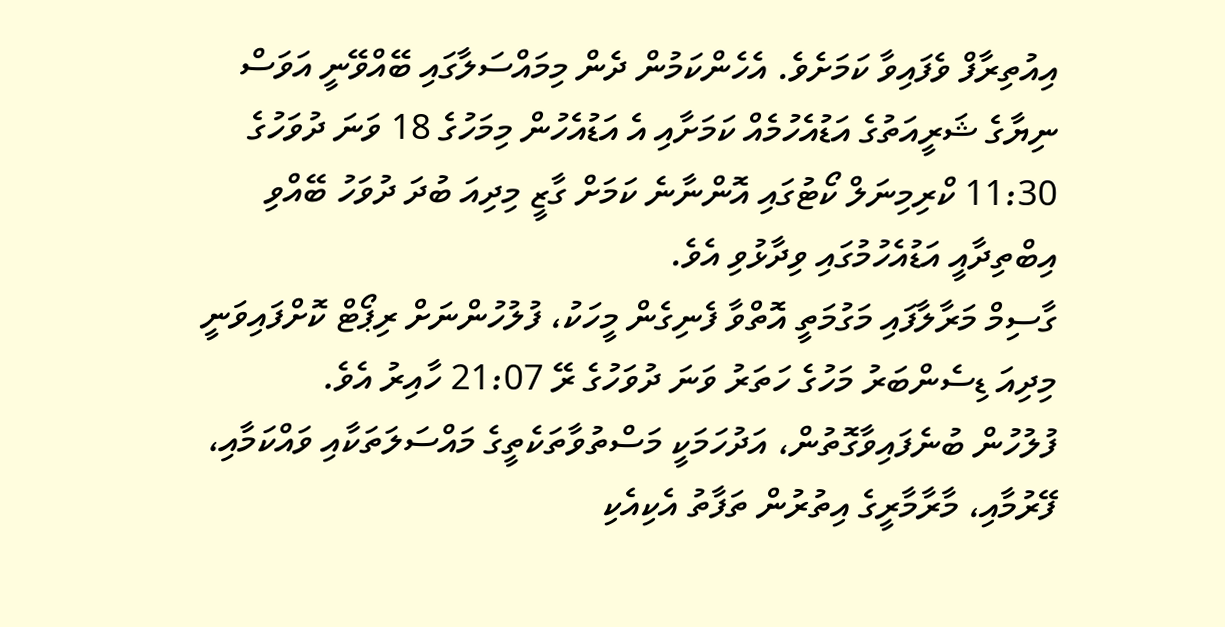އިއުތިރާފް ވެފައިވާ ކަމަށެވެ. އެހެންކަމުން ދެން މިމައްސަލާގައި ބޭއްވޭނީ އަވަސް ނިޔާގެ ޝަރީއަތުގެ އަޑުއެހުމެއް ކަމަށާއި އެ އަޑުއެހުން މިމަހުގެ 18 ވަނަ ދުވަހުގެ 11:30 ކްރިމިނަލް ކޯޓުގައި އޮންނާނެ ކަމަށް ގާޒީ މިދިއަ ބުދަ ދުވަހު ބޭއްވި އިބްތިދާއީ އަޑުއެހުމުގައި ވިދާޅުވި އެވެ.
ގާސިމް މަރާލާފައި މަގުމަތީ އޮތްވާ ފެނިގެން މީހަކު، ފުލުހުންނަށް ރިޕޯޓް ކޮށްފައިވަނީ މިދިއަ ޑިސެންބަރު މަހުގެ ހަތަރު ވަނަ ދުވަހުގެ ރޭ 21:07 ހާއިރު އެވެ.
ފުލުހުން ބުނެފައިވާގޮތުން، އަދުހަމަކީ މަސްތުވާތަކެތީގެ މައްސަލަތަކާއި ވައްކަމާއި، ފޭރުމާއި، މާރާމާރީގެ އިތުރުން ތަފާތު އެކިއެކި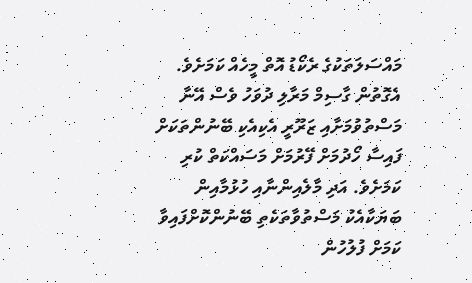މައްސަލަތަކުގެ ރެކޯޑު އޮތް މީހެއް ކަމަށެވެ. އެގޮތުން ގާސިމް މަރާލި ދުވަހު ވެސް އޭނާ މަސްތުވުމަށާއި ޒަރޫރީ އެކިއެކި ބޭނުންތަކަށް ފައިސާ ހޯދުމަށް ފޭރުމަށް މަސައްކަތް ކުރި ކަމަށެވެ. އަދި މާލެއިންނާއި ހުޅުމާއިން ބަޔަކާއެކު މަސްތުވާތަކެތި ބޭނުންކޮށްފައިވާ ކަމަށް ފުލުހުން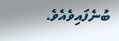ބުނެފައިވެއެވެ.